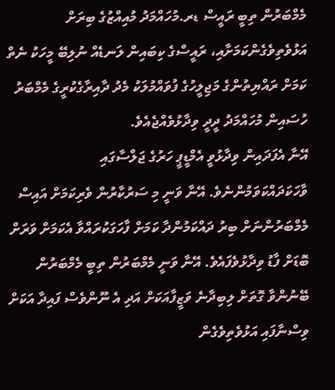މެމްބަރުން ތިބީ ރައީސް ޑރ.މުހައްމަދު މުއިއްޒުގެ ބިރަށް އަޅުވެތިވެގެންކަމަށާއި، ރައީސްގެ ކިބައިން ލަނޑެއް ނުލިބޭ މީހަކު ނެތް ކަމަށް ރައްޔިތުންގެ މަޖިލީހުގެ ފުވައްމުލަކު މެދު ދާއިރާގެކުރީގެ މެމްބަރު ހުސައިން މުހައްމަދު ދީދީ ވިދާޅުވެއްޖެއެވެ.
އޭނާ އެފަދައިން ވިދާޅުވީ އެމްޑީޕީ ހަރުގެ ޖަލްސާގައި ވާހަކަދައްކަވަމުންނެވެ. އޭނާ ވަނީ މި ސަރުކާރުން ވެރިކަމަށް އައިސް މެމްބަރުންނަށް ބިރު ދައްކަމުންދާ ކަމަށް ފާހަގަކުރައްވާ އެކަމަށް ވަރަށް ބޮޑަށް ފާޑު ވިދާޅުވެފައެވެ. އޭނާ ވަނީ މެމްބަރުން ތިބީ މެމްބަރުން ބޭނުންވާ ގޮތަށް ލިބިދާނެ ވަޒީފާއަކަށް އަދި އެ ނޫންވެސް ފައިދާ އަކަށް ވިސްނާފައި އަޅުވެތިވެގެން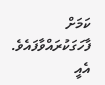ކަމަށް ފާހަގަކުރައްވާފައެވެ. އެއީ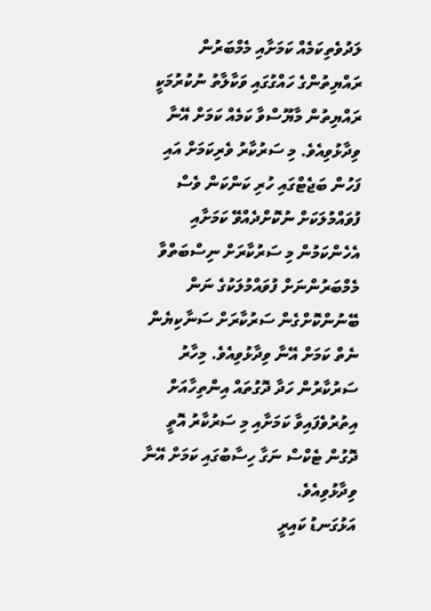ލަދުވެތިކަމެއް ކަމަށާއި މެމްބަރުން ރައްޔިތުންގެ ހައްގުގައި ވަކާލާތު ނުކުރުމަކީ ރައްޔިތުން މާޔޫސްވާ ކަމެއް ކަމަށް އޭނާ ވިދާޅުވިއެވެ. މި ސަރުކާރު ވެރިކަމަށް އައި ފަހުން ބަޖެޓްގައި ހުރި ކަންކަން ވެސް ފުވައްމުލަކަށް ނުކޮށްދެއްވޭ ކަމަށާއި އެހެންކަމުން މި ސަރުކާރަށް ނިސްބަތްވާ މެމްބަރުންނަށް ފުވައްމުލަކުގެ ނަން ބޭނުންކޮށްގެން ސަރުކާރަށް ސަނާކިޔެން ނެތް ކަމަށް އޭނާ ވިދާޅުވިއެވެ. މިހާރު ސަރުކާރުން ހަދާ ދޮގުތައް އިންތިހާއަށް އިތުރުވެފައިވާ ކަމަށާއި މި ސަރުކާރު އޮތީ ދޮގުން ޓެކްސް ނަގާ ހިސާބުގައި ކަމަށް އޭނާ ވިދާޅުވިއެވެ.
އަޅުގަނޑު ކައިރީ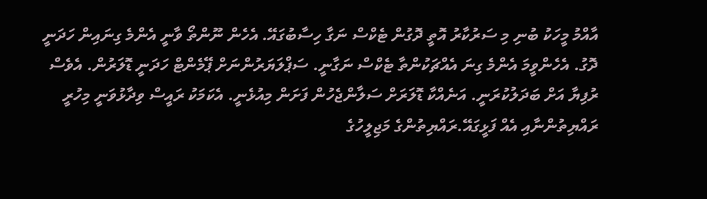އާއްމު މީހަކު ބުނި މި ސަރުކާރު އޮތީ ދޮގުން ޓެކްސް ނަގާ ހިސާބުގައޭ. އެހެން ނޫންތޯ ވާނީ އެންމެ ގިނައިން ހަދަނީ ދޮގު. އެހެންވީމަ އެންމެ ގިނަ އެއްޗަކުންތާ ޓެކްސް ނަގާނީ. ސަޕްލަޔަރުންނަށް ޕޭމެންޓް ހަދަނީ ޑޮލަރުން. އެވެސް ރުފިޔާ އަށް ބަދަލުކުރަނީ. އަނެއްކާ ޑޮލަރަށް ސަލާންޖެހުން ފަށަން މިއުޅެނީ. އެކަމަކު ރައީސް ވިދާޅުވަނީ މިހުރީ ރައްޔިތުންނާއި އެއް ފަޅީގައޭ.ރައްޔިތުންގެ މަޖިލީހުގެ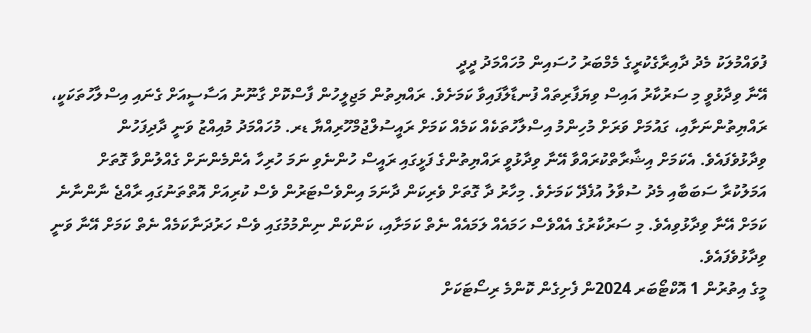ފުވައްމުލަކު މެދު ދާއިރާގެކުރީގެ މެމްބަރު ހުސައިން މުހައްމަދު ދީދީ
އޭނާ ވިދާޅުވީ މި ސަރުކާރު އައިސް ވިޔަފާރިތައް ފުނޑާލާފައިވާ ކަމަށެވެ. ރައްޔިތުން މަޖިލީހުން ފާސްކޮށް ގާނޫނު އަސާސީއަށް ގެނައި އިސްލާހުތަކަކީ، ރައްޔިތުންނަށާއި، ގައުމަށް ވަރަށް މުހިންމު އިސްލާހުތަކެއް ކަމެއް ކަމަށް ރައީސުލްޖުމްހޫރިއްޔާ ޑރ. މުހައްމަދު މުއިއްޒު ވަނީ ދާދިފަހުން ވިދާޅުވެފައެވެ. އެކަމަށް އިޝާރާތްކުރައްވާ އޭނާ ވިދާޅުވީ ރައްޔިތުންގެ ފަޅީގައި ރައީސް ހުންނެވި ނަމަ ހުރިހާ އެންމެންނަށް ގެއްލުންވާ ގޮތަށް އަމަލުކުރާ ސަބަބާއި މެދު ސުވާލު އުފެދޭ ކަމަށެވެ. މިހާރު ދާ ގޮތަށް ވެރިކަން ދާނަމަ އިންވެސްޓަރުން ވެސް ކުރިއަށް އޮތްތަނުގައި ރާއްޖެ ނާންނާނެ ކަމަށް އޭނާ ވިދާޅުވިއެވެ. މި ސަރުކާރުގެ އެއްވެސް ހަމައެއް ލަމައެއް ނެތް ކަމަށާއި، ކަންކަން ނިންމުމުގައި ވެސް ހަރުދަނާކަމެއް ނެތް ކަމަށް އޭނާ ވަނީ ވިދާޅުވެފައެވެ.
މީގެ އިތުރުން 1 އޮކްޓޯބަރ 2024ން ފެށިގެން ކޮންމެ ރިސޯޓަކަށް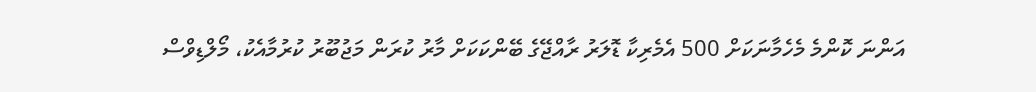އަންނަ ކޮންމެ މެހެމާނަކަށް 500 އެމެރިކާ ޑޮލަރު ރާއްޖޭގެ ބޭންކަކަށް މާރު ކުރަން މަޖުބޫރު ކުރުމާއެކު، މޯލްޑިވްސް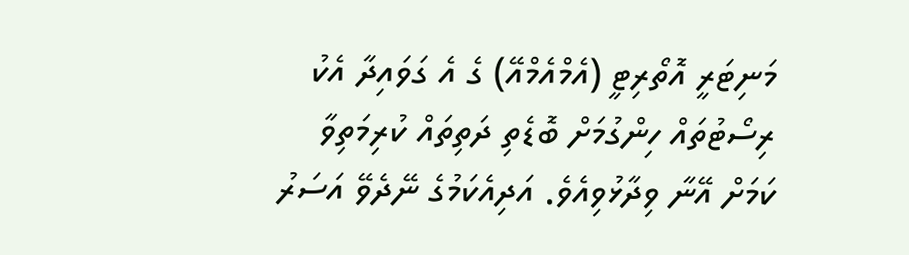މަނިޓަރީ އޮތޯރިޓީ (އެމްއެމްއޭ) ގެ އެ ގަވައިދާ އެކު ރިސޯޓުތައް ހިންގުމަށް ބޮޑެތި ދަތިތައް ކުރިމަތިވާ ކަމަށް އޭނާ ވިދާޅުވިއެވެ. އަދިއެކަމުގެ ނޭދެވޭ އަސަރު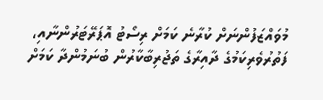މުވައްޒަފުންނަށް ކުރާނެ ކަމަށް ރިސޯޓު އޮޕަރޭޓަރުންނާއި، ފަތުރުވެރިކަމުގެ ދާއިރާގެ ތަޖުރިބާކާރުން ބުނަމުންދާ ކަމަށް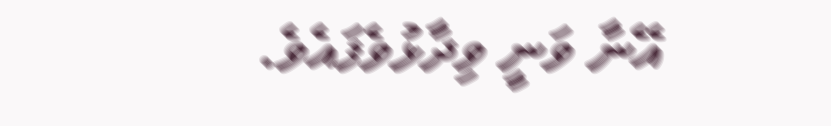އޭނާ ވަނީ ވިދާޅުވެފައެވެ.